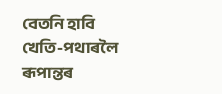বেতনি হাবি খেতি-পথাৰলৈ ৰূপান্তৰ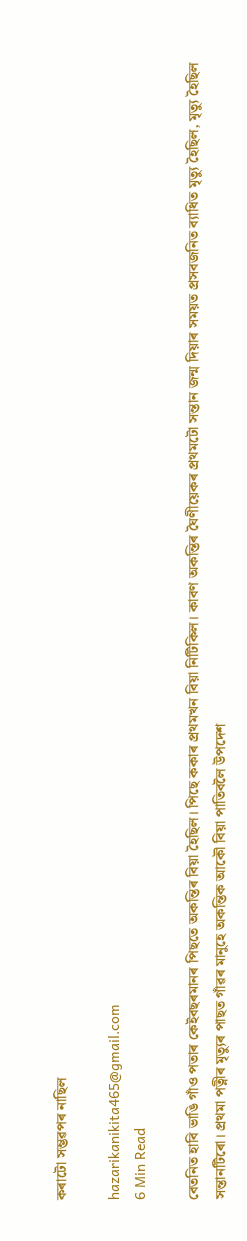কৰাটো সম্ভৱপৰ নাছিল

hazarikanikita465@gmail.com
6 Min Read

বেতনিত হাবি ভাঙি গাঁও পতাৰ কেইবছৰমানৰ পিছতে অকন্তিৰ বিয়া হৈছিল। পিছে ককাৰ প্ৰথমখন বিয়া নিটিকিল। কাবণ অকন্তিৰ ঘৈণীয়েকৰ প্ৰথমটো সন্তান জন্ম দিয়াৰ সময়ত প্রসবজনিত ব্যাধিত মৃত্যু হৈছিল, মৃত্যু হৈছিল সন্তানটিৰো। প্রথমা পত্নীৰ মৃত্যুৰ পাছত গাঁৱৰ মানুহে অকন্তিক আকৌ বিয়া পাতিবলৈ উপদেশ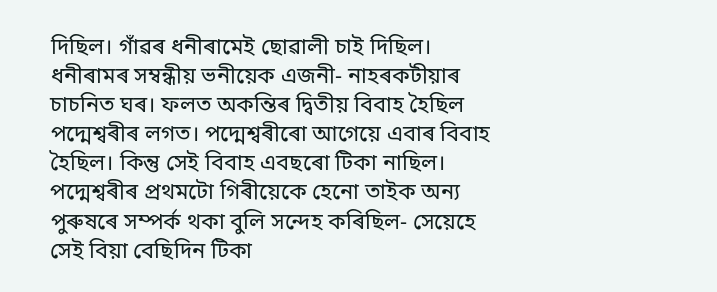দিছিল। গাঁৱৰ ধনীৰামেই ছোৱালী চাই দিছিল। ধনীৰামৰ সম্বন্ধীয় ভনীয়েক এজনী- নাহৰকটীয়াৰ চাচনিত ঘৰ। ফলত অকন্তিৰ দ্বিতীয় বিবাহ হৈছিল পদ্মেশ্বৰীৰ লগত। পদ্মেশ্বৰীৰো আগেয়ে এবাৰ বিবাহ হৈছিল। কিন্তু সেই বিবাহ এবছৰো টিকা নাছিল। পদ্মেশ্বৰীৰ প্ৰথমটো গিৰীয়েকে হেনো তাইক অন্য পুৰুষৰে সম্পৰ্ক থকা বুলি সন্দেহ কৰিছিল- সেয়েহে সেই বিয়া বেছিদিন টিকা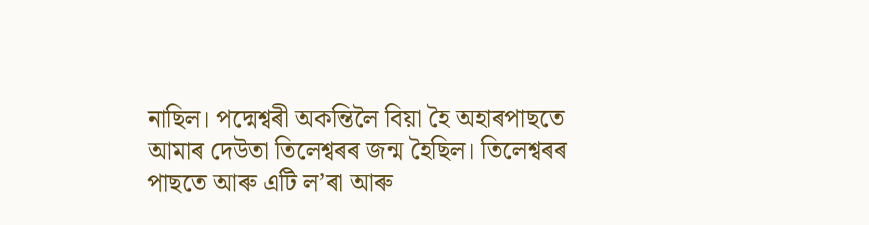নাছিল। পদ্মেশ্বৰী অকন্তিলৈ বিয়া হৈ অহাৰপাছতে আমাৰ দেউতা তিলেশ্বৰৰ জন্ম হৈছিল। তিলেশ্বৰৰ পাছতে আৰু এটি ল’ৰা আৰু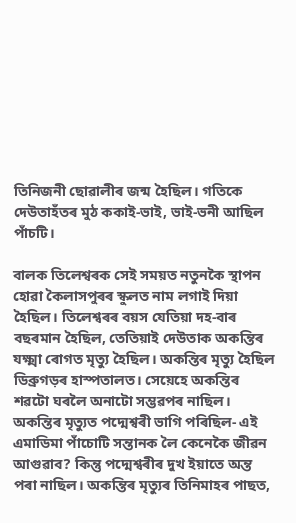তিনিজনী ছোৱালীৰ জন্ম হৈছিল। গতিকে দেউতাহঁতৰ মুঠ ককাই-ভাই, ভাই-ভনী আছিল পাঁচটি।

বালক তিলেশ্বৰক সেই সময়ত নতুনকৈ স্থাপন হোৱা কৈলাসপুৰৰ স্কুলত নাম লগাই দিয়া হৈছিল। তিলেশ্বৰৰ বয়স যেতিয়া দহ-বাৰ বছৰমান হৈছিল, তেতিয়াই দেউতাক অকন্তিৰ যক্ষ্মা ৰোগত মৃত্যু হৈছিল। অকন্তিৰ মৃত্যু হৈছিল ডিব্ৰুগড়ৰ হাস্পতালত। সেয়েহে অকন্তিৰ শৱটো ঘৰলৈ অনাটো সম্ভৱপৰ নাছিল। অকন্তিৰ মৃত্যুত পদ্মেশ্বৰী ভাগি পৰিছিল- এই এমাডিমা পাঁচোটি সন্তানক লৈ কেনেকৈ জীৱন আগুৱাব? কিন্তু পদ্মেশ্বৰীৰ দুখ ইয়াতে অন্ত পৰা নাছিল। অকন্তিৰ মৃত্যুৰ তিনিমাহৰ পাছত,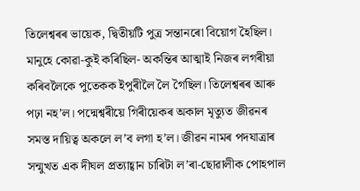তিলেশ্বৰৰ ভায়েক, দ্বিতীয়টি পুত্র সন্তানৰো বিয়োগ হৈছিল। মানুহে কোৱা-কুই কৰিছিল- অকন্তিৰ আত্মাই নিজৰ লগৰীয়া কৰিবলৈকে পুতেকক ইপুৰীলৈ লৈ গৈছিল। তিলেশ্বৰৰ আৰু পঢ়া নহ’ল। পদ্মেশ্বৰীয়ে গিৰীয়েকৰ অকাল মৃত্যুত জীৱনৰ সমস্ত দায়িত্ব অকলে ল’ব লগা হ’ল। জীৱন নামৰ পদযাত্ৰাৰ সন্মুখত এক দীঘল প্রত্যাহ্বান চাৰিটা ল’ৰা-ছোৱালীক পোহপাল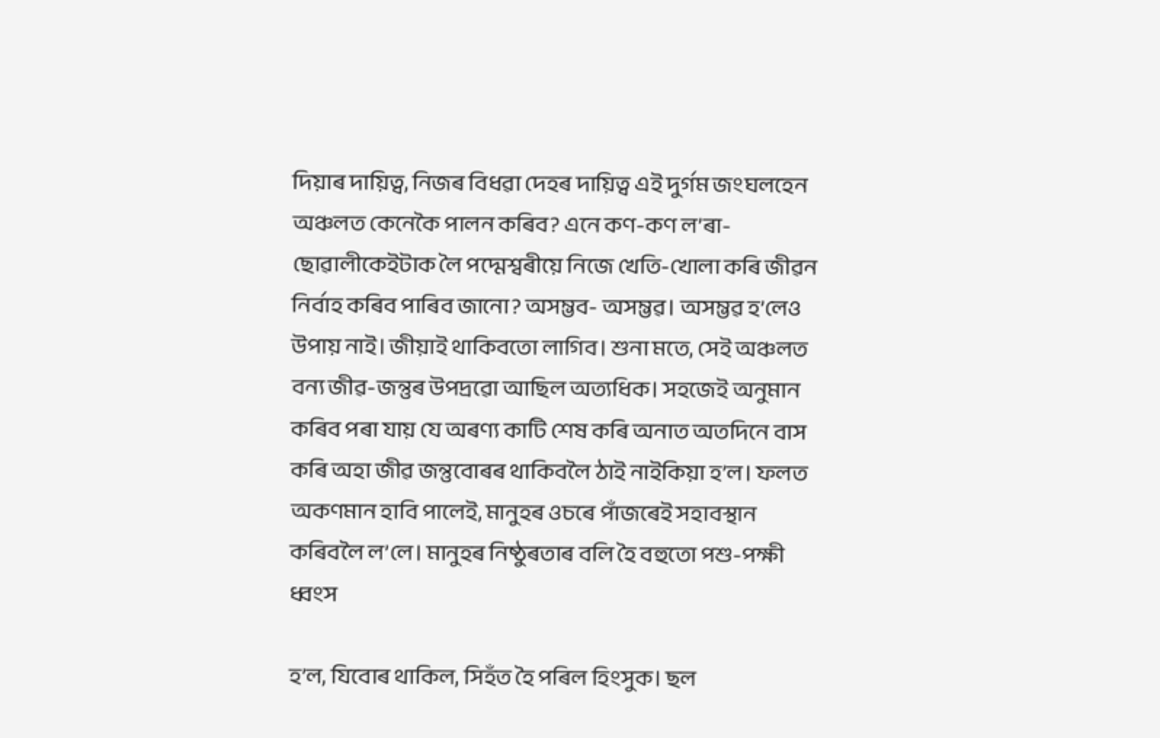দিয়াৰ দায়িত্ব, নিজৰ বিধৱা দেহৰ দায়িত্ব এই দুর্গম জংঘলহেন অঞ্চলত কেনেকৈ পালন কৰিব? এনে কণ-কণ ল’ৰা-ছোৱালীকেইটাক লৈ পদ্মেশ্বৰীয়ে নিজে খেতি-খোলা কৰি জীৱন নিৰ্বাহ কৰিব পাৰিব জানো? অসম্ভব- অসম্ভৱ। অসম্ভৱ হ’লেও উপায় নাই। জীয়াই থাকিবতো লাগিব। শুনা মতে, সেই অঞ্চলত বন্য জীৱ-জন্তুৰ উপদ্ৰৱো আছিল অত্যধিক। সহজেই অনুমান কৰিব পৰা যায় যে অৰণ্য কাটি শেষ কৰি অনাত অতদিনে বাস কৰি অহা জীৱ জন্তুবোৰৰ থাকিবলৈ ঠাই নাইকিয়া হ’ল। ফলত অকণমান হাবি পালেই, মানুহৰ ওচৰে পাঁজৰেই সহাবস্থান কৰিবলৈ ল’লে। মানুহৰ নিষ্ঠুৰতাৰ বলি হৈ বহুতো পশু-পক্ষী ধ্বংস

হ’ল, যিবোৰ থাকিল, সিহঁত হৈ পৰিল হিংসুক। ছল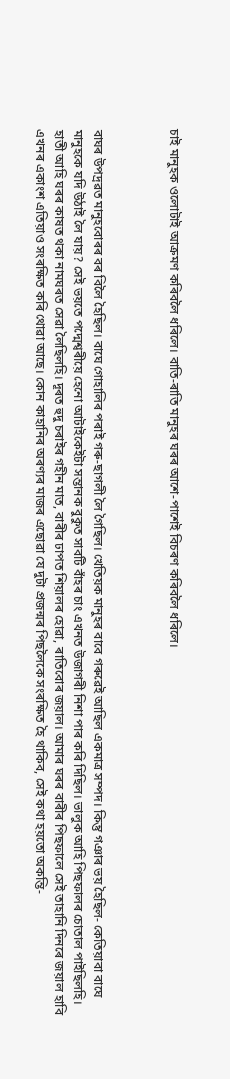চাই মানুহক ওলোটাই আক্রমণ কৰিবলৈ ধৰিলে। বাতি-ৰাতি মানুহৰ ঘৰৰ আশে-পাশেই বিচৰণ কৰিবলৈ ধৰিলে।



বাঘৰ উপদ্ৰৱত মানুহবোৰৰ বৰ বিলৈ হৈছিল। বাঘে গোহালিৰ পৰাই গৰু-ছাগলী লৈ গৈছিল। খেতিয়ক মানুহৰ বাবে গৰুৱেই আছিল একমাত্র সম্পদ। কিন্তু গঞাৰ ভয় হৈছিল- কেতিয়াবা বাঘে মানুহকে যদি উঠাই লৈ যায়? সেই ভয়তে পদ্মেশ্বৰীয়ে হেনো আটাইকেইটা সন্তানক বুকুত সাবটি বাঁহৰ চাং এখনত উজাগৰী নিশা পাৰ কৰি দিছিল। ভালুক আহি পিছফালৰ চোতাল পাইছিলহি। হাতী আহি ঘৰৰ কাষত থকা নামঘৰত সেৱা লৈছিলহি। দূৰত হুদু চৰাইৰ গহীন মাত, বাৰীৰ ঢাপত শিয়ালৰ হোৱা, ৰাতিবোৰ জয়াল। আমাৰ ঘৰৰ বাৰীৰ পিছফালে সেই তাহানি দিনৰে জয়াল হাবি এখনৰ একাংশ এতিয়াও সংৰক্ষিত কৰি থোৱা আছে। কোন কাহানিৰ অৰণ্যৰ মাজৰ এছোৱা যে দুটা প্রজন্মৰ পিছলৈকে সংৰক্ষিত হৈ থাকিব, সেই কথা হয়তো অকন্তি-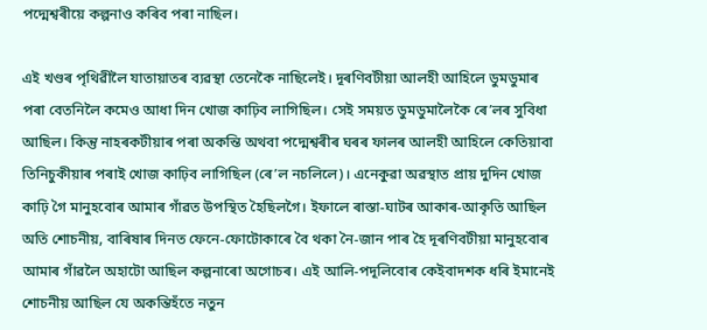পদ্মেশ্বৰীয়ে কল্পনাও কৰিব পৰা নাছিল।

এই খণ্ডৰ পৃথিৱীলৈ যাতায়াতৰ ব্যৱস্থা তেনেকৈ নাছিলেই। দূৰণিবটীয়া আলহী আহিলে ডুমডুমাৰ পৰা বেতনিলৈ কমেও আধা দিন খোজ কাঢ়িব লাগিছিল। সেই সময়ত ডুমডুমালৈকৈ ৰে’লৰ সুবিধা আছিল। কিন্তু নাহৰকটীয়াৰ পৰা অকন্তি অথবা পদ্মেশ্বৰীৰ ঘৰৰ ফালৰ আলহী আহিলে কেতিয়াবা তিনিচুকীয়াৰ পৰাই খোজ কাঢ়িব লাগিছিল (ৰে’ল নচলিলে)। এনেকুৱা অৱস্থাত প্রায় দুদিন খোজ কাঢ়ি গৈ মানুহবোৰ আমাৰ গাঁৱত উপস্থিত হৈছিলগৈ। ইফালে ৰাস্তা-ঘাটৰ আকাৰ-আকৃতি আছিল অতি শোচনীয়, বাৰিষাৰ দিনত ফেনে-ফোটোকাৰে বৈ থকা নৈ-জান পাৰ হৈ দূৰণিবটীয়া মানুহবোৰ আমাৰ গাঁৱলৈ অহাটো আছিল কল্পনাৰো অগোচৰ। এই আলি-পদূলিবোৰ কেইবাদশক ধৰি ইমানেই শোচনীয় আছিল যে অকন্তিহঁতে নতুন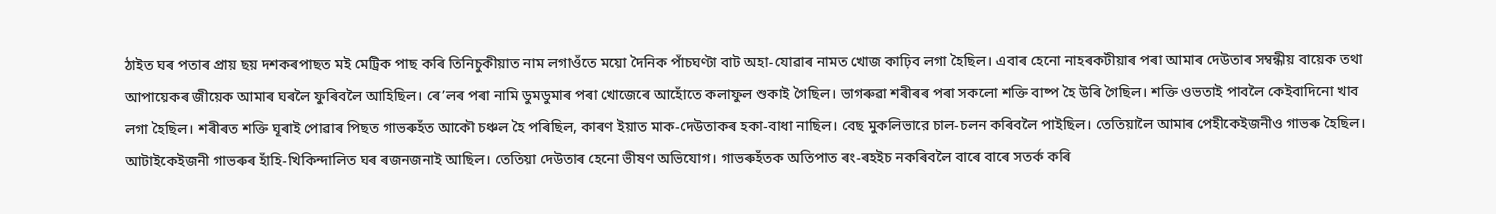ঠাইত ঘৰ পতাৰ প্ৰায় ছয় দশকৰপাছত মই মেট্ৰিক পাছ কৰি তিনিচুকীয়াত নাম লগাওঁতে ময়ো দৈনিক পাঁচঘণ্টা বাট অহা-যোৱাৰ নামত খোজ কাঢ়িব লগা হৈছিল। এবাৰ হেনো নাহৰকটীয়াৰ পৰা আমাৰ দেউতাৰ সম্বন্ধীয় বায়েক তথা আপায়েকৰ জীয়েক আমাৰ ঘৰলৈ ফুৰিবলৈ আহিছিল। ৰে’লৰ পৰা নামি ডুমডুমাৰ পৰা খোজেৰে আহোঁতে কলাফুল শুকাই গৈছিল। ভাগৰুৱা শৰীৰৰ পৰা সকলো শক্তি বাষ্প হৈ উৰি গৈছিল। শক্তি ওভতাই পাবলৈ কেইবাদিনো খাব লগা হৈছিল। শৰীৰত শক্তি ঘূৰাই পোৱাৰ পিছত গাভৰুহঁত আকৌ চঞ্চল হৈ পৰিছিল, কাৰণ ইয়াত মাক-দেউতাকৰ হকা-বাধা নাছিল। বেছ মুকলিভারে চাল-চলন কৰিবলৈ পাইছিল। তেতিয়ালৈ আমাৰ পেহীকেইজনীও গাভৰু হৈছিল। আটাইকেইজনী গাভৰুৰ হাঁহি-খিকিন্দালিত ঘৰ ৰজনজনাই আছিল। তেতিয়া দেউতাৰ হেনো ভীষণ অভিযোগ। গাভৰুহঁতক অতিপাত ৰং-ৰহইচ নকৰিবলৈ বাৰে বাৰে সতর্ক কৰি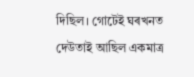দিছিল। গোটেই ঘৰখনত দেউতাই আছিল একমাত্ৰ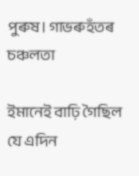পুৰুষ। গাভৰুহঁতৰ চঞ্চলতা

ইমানেই বাঢ়ি গৈছিল যে এদিন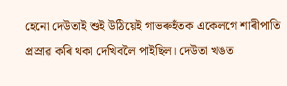হেনো দেউতাই শুই উঠিয়েই গাভৰুহঁতক একেলগে শাৰীপাতি প্ৰস্ৰাৱ কৰি থকা দেখিবলৈ পাইছিল। দেউতা খঙত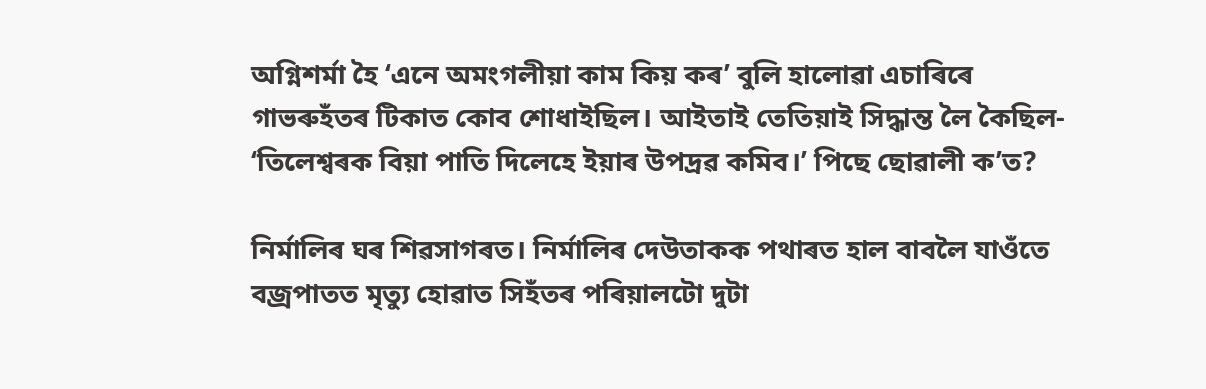অগ্নিশর্মা হৈ ‘এনে অমংগলীয়া কাম কিয় কৰ’ বুলি হালোৱা এচাৰিৰে গাভৰুহঁতৰ টিকাত কোব শোধাইছিল। আইতাই তেতিয়াই সিদ্ধান্ত লৈ কৈছিল- ‘তিলেশ্বৰক বিয়া পাতি দিলেহে ইয়াৰ উপদ্ৰৱ কমিব।’ পিছে ছোৱালী ক’ত?

নিৰ্মালিৰ ঘৰ শিৱসাগৰত। নিৰ্মালিৰ দেউতাকক পথাৰত হাল বাবলৈ যাওঁতে বজ্রপাতত মৃত্যু হোৱাত সিহঁতৰ পৰিয়ালটো দুটা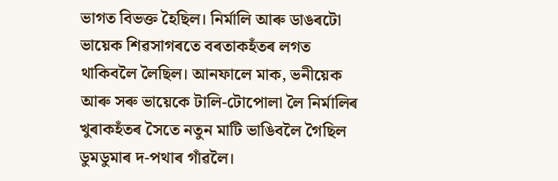ভাগত বিভক্ত হৈছিল। নির্মালি আৰু ডাঙৰটো ভায়েক শিৱসাগৰতে বৰতাকহঁতৰ লগত থাকিবলৈ লৈছিল। আনফালে মাক, ভনীয়েক আৰু সৰু ভায়েকে টালি-টোপোলা লৈ নিৰ্মালিৰ খুৰাকহঁতৰ সৈতে নতুন মাটি ভাঙিবলৈ গৈছিল ডুমডুমাৰ দ-পথাৰ গাঁৱলৈ।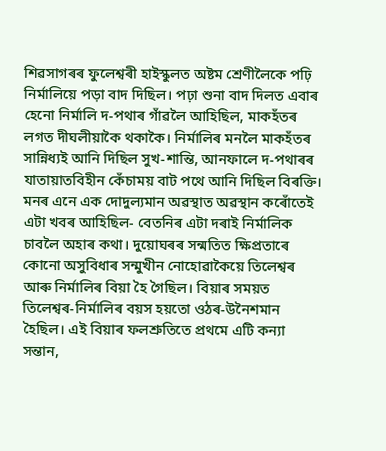শিৱসাগৰৰ ফুলেশ্বৰী হাইস্কুলত অষ্টম শ্রেণীলৈকে পঢ়ি নির্মালিয়ে পড়া বাদ দিছিল। পঢ়া শুনা বাদ দিলত এবাৰ হেনো নিৰ্মালি দ-পথাৰ গাঁৱলৈ আহিছিল, মাকহঁতৰ লগত দীঘলীয়াকৈ থকাকৈ। নির্মালিৰ মনলৈ মাকহঁতৰ সান্নিধ্যই আনি দিছিল সুখ-শান্তি, আনফালে দ-পথাৰৰ যাতায়াতবিহীন কেঁচাময় বাট পথে আনি দিছিল বিৰক্তি। মনৰ এনে এক দোদুল্যমান অৱস্থাত অৱস্থান কৰোঁতেই এটা খবৰ আহিছিল- বেতনিৰ এটা দৰাই নির্মালিক চাবলৈ অহাৰ কথা। দুয়োঘৰৰ সন্মতিত ক্ষিপ্ৰতাৰে কোনো অসুবিধাৰ সন্মুখীন নোহোৱাকৈয়ে তিলেশ্বৰ আৰু নিৰ্মালিৰ বিয়া হৈ গৈছিল। বিয়াৰ সময়ত তিলেশ্বৰ-নিৰ্মালিৰ বয়স হয়তো ওঠৰ-উনৈশমান হৈছিল। এই বিয়াৰ ফলশ্রুতিতে প্রথমে এটি কন্যা সন্তান,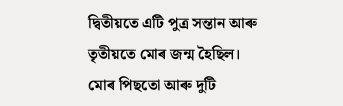দ্বিতীয়তে এটি পুত্র সন্তান আৰু তৃতীয়তে মোৰ জন্ম হৈছিল। মোৰ পিছতো আৰু দুটি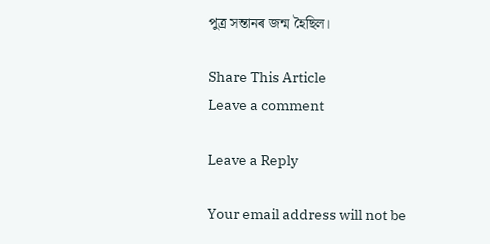পুত্ৰ সন্তানৰ জন্ম হৈছিল।

Share This Article
Leave a comment

Leave a Reply

Your email address will not be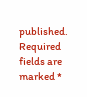published. Required fields are marked *